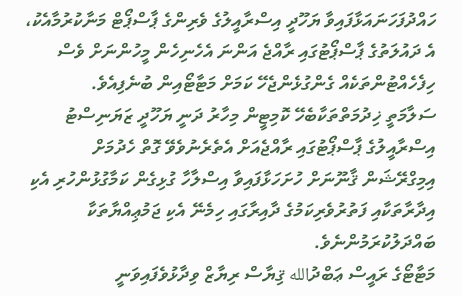ހައްދުފަހަނައަޅާފައިވާ ޔަހޫދީ އިސްރާއީލުގެ ވެރިންގެ ޕާސްޕޯޓް މަނާކުރުމާއެކު، އެ ދައުލަތުގެ ޕާސްޕޯޓުގައި ރާއްޖެ އަންނަ އެހެނިހެން މީހުންނަށް ވެސް ހިފެހެއްޓުންތަކެއް ގެންގުޅެންޖެހޭ ކަމަށް މަޓާޓޯއިން ބުނެފިއެވެ.
ސަލާމަތީ ޚިދުމަތްތަކާބެހޭ ކޮމިޓީން މިހާރު ދަނީ ޔަހޫދީ ޒަޔަނިސްޓު އިސްރާއީލުގެ ޕާސްޕޯޓުގައި ރާއްޖެއަށް އެތެރެނުވެވޭ ގޮތް ހެދުމަށް އިމިގްރޭޝަން ޤާނޫނަށް ހުށަހަޅާފައިވާ އިސްލާހާ ގުޅިގެން ކަމާގުޅުންހުރި އެކި އިދާރާތަކާއި ފަތުރުވެރިކަމުގެ ދާއިރާގައި ހިމެނޭ އެކި ޖަމުޢިއްޔާތަކާ ބައްދަލުކުރަމުންނެވެ.
މަޓާޓޯގެ ރައީސް ޢަބްދުالله ޤިޔާސް ރިޔާޒް ވިދާޅުވެފައިވަނީ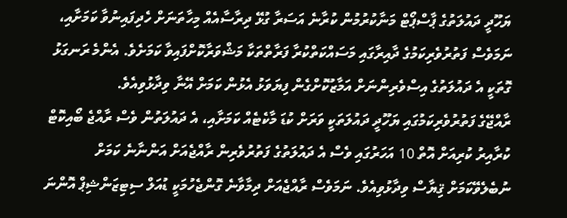ޔަހޫދީ ދައުލަތުގެ ޕާސްޕޯޓް މަނާކުރުމުން ކުރާނެ އަސަރާ ގުޅޭ ދިރާސާއެއް މިހާތަނަށް ހެދިފައިނުވާ ކަމަށާއި، ނަމަވެސް ފަތުރުވެރިކަމުގެ ދާއިރާގައި މަސައްކަތްކުރާ ފަރާތްތަކާ މަޝްވަރާކޮށްފައިވާ ކަމަށެވެ. އެންމެ ރަނގަޅު ގޮތަކީ އެ ދައުލަތުގެ އިސްވެރިންނަށް އަމާޒުކޮށްގެން ފިޔަވަޅު އެޅުން ކަމަށް އޭނާ ވިދާޅުވިއެވެ.
ރާއްޖޭގެ ފަތުރުވެރިކަމުގައި ޔަހޫދީ ދައުލަތަކީ ވަރަށް ކުޑަ މާކެޓެއް ކަމަށާއި، އެ ދައުލަތުން ވެސް ރާއްޖެ ބޯއިކޮޓް ކުރާއިރު ކުރިއަށް އޮތް 10 އަހަރުގައި ވެސް އެ ދައުލަތުގެ ފަތުރުވެރިން ރާއްޖެއަށް އަންނާނެ ކަމަށް ނުބެލެވޭކަމަށް ޤިޔާސް ވިދާޅުވިއެވެ. ނަމަވެސް ރާއްޖެއަށް ދިމާވާނެ ގޮންޖެހުމަކީ ޑުއަލް ސިޓިޒަންޝިޕް އޮންނަ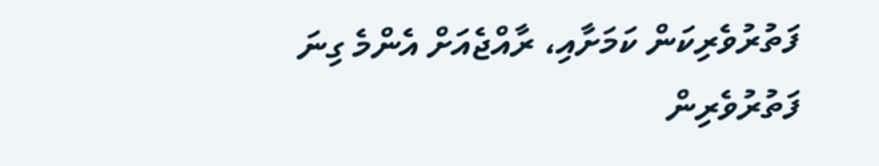ފަތުރުވެރިކަން ކަމަށާއި، ރާއްޖެއަށް އެންމެ ގިނަ ފަތުރުވެރިން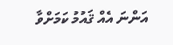އަންނަ އެއް ޤައުމު ކަމަށްވާ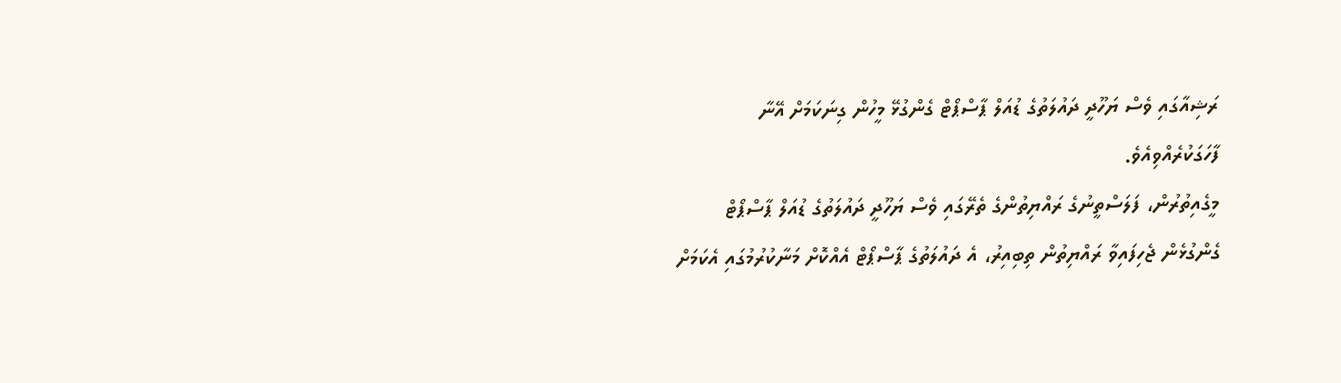ރަޝިއާގައި ވެސް ޔަހޫދީ ދައުލަތުގެ ޑުއަލް ޕާސްޕޯޓް ގެންގުޅޭ މީހުން ގިނަކަމަށް އޭނާ ފާހަގަކުރެއްވިއެވެ.
މީގެއިތުރުން، ފަލަސްތީނުގެ ރައްޔިތުންގެ ތެރޭގައި ވެސް ޔަހޫދީ ދައުލަތުގެ ޑުއަލް ޕާސްޕޯޓް ގެންގުޅެން ޖެހިފައިވާ ރައްޔިތުން ތިބިއިރު، އެ ދައުލަތުގެ ޕާސްޕޯޓް އެއްކޮށް މަނާކުރުމުގައި އެކަމަށް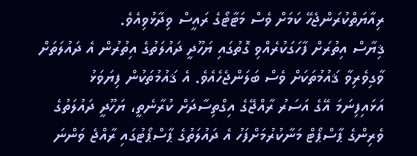ރިއާޔަތްކުރަންޖެހޭ ކަމަށް ވެސް މަޓާޓޯގެ ރައީސް ވިދާޅުވިއެވެ.
ޤިޔާސް އިތުރަށް ފާހަގަކުރެއްވި ގޮތުގައި ޔަހޫދީ ދައުލަތުގެ އިތުރުން އެ ދައުލަތަށް ވާގިވެރިވާ ޤައުމުތަކަށް ވެސް ބަލަންޖެހެއެވެ. އެ ޤައުމުތަކުން ފިޔަވަޅު އަޅައިފިނަމަ އޭގެ އަސަރު ރާއްޖޭގެ އިގްތިސާދަށް ކުރާނެތީ، ޔަހޫދީ ދައުލަތުގެ ވެރިންގެ ޕާސްޕޯޓް މަނާކުރުމަށްފަހު އެ ދައުލަތުގެ ޕާސްޕޯޓުގައި ރާއްޖެ ވަންނަ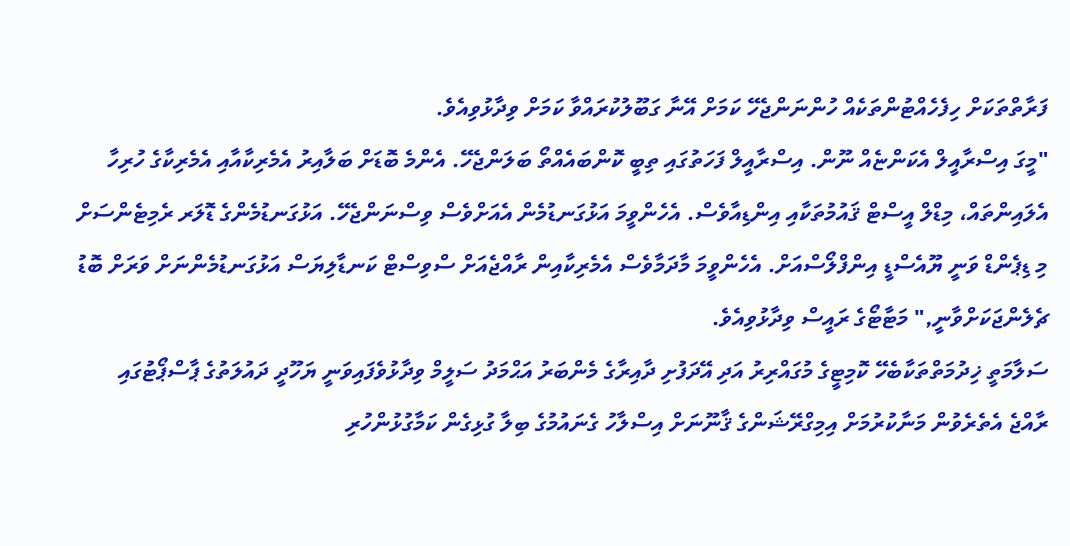ފަރާތްތަކަށް ހިފެހެއްޓުންތަކެއް ހުންނަންޖެހޭ ކަމަށް އޭނާ ގަބޫލުކުރައްވާ ކަމަށް ވިދާޅުވިއެވެ.
"މީގަ އިސްރާއީލް އެކަންޏެއް ނޫން. އިސްރާއީލް ފަހަތުގައި ތިބީ ކޮންބައެއްތޯ ބަލަންޖެހޭ. އެންމެ ބޮޑަށް ބަލާއިރު އެމެރިކާއާއި އެމެރިކާގެ ހުރިހާ އެލައިންތައް، މިޑްލް އީސްޓް ޤައުމުތަކާއި އިންޑިއާވެސް. އެހެންވީމަ އަޅުގަނޑުމެން އެއަށްވެސް ވިސްނަންޖެހޭ. އަޅުގަނޑުމެންގެ ޑޮލަރ ރެމިޓެންސަށް މި ޑިޕެންޑް ވަނީ ޔޫއެސްޑީ އިންފްލޯސްއަށް. އެހެންވީމަ މާދަމާވެސް އެމެރިކާއިން ރާއްޖެއަށް ސްވިސްޓް ކަނޑާލިޔަސް އަޅުގަނޑުމެންނަށް ވަރަށް ބޮޑު ޗެލެންޖަކަށްވާނީ," މަޓާޓޯގެ ރައީސް ވިދާޅުވިއެވެ.
ސަލާމަތީ ޚިދުމަތްތަކާބެހޭ ކޮމިޓީގެ މުގައްރިރު އަދި އޭދަފުށި ދާއިރާގެ މެންބަރު އަޙްމަދު ސަލީމް ވިދާޅުވެފައިވަނީ ޔަހޫދީ ދައުލަތުގެ ޕާސްޕޯޓުގައި ރާއްޖެ އެތެރެވުން މަނާކުރުމަށް އިމިގްރޭޝަންގެ ޤާނޫނަށް އިސްލާހު ގެނައުމުގެ ބިލާ ގުޅިގެން ކަމާގުޅުންހުރި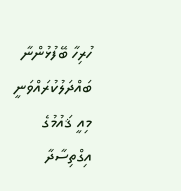ހުރިހާ ބޭފުޅުންނާ ބައްދަލުކުރައްވަނީ މިއީ ޤައުމުގެ އިގްތިސާދާ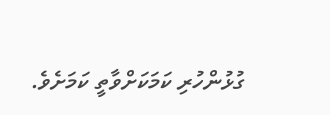ގުޅުންހުރި ކަމަކަށްވާތީ ކަމަށެވެ.